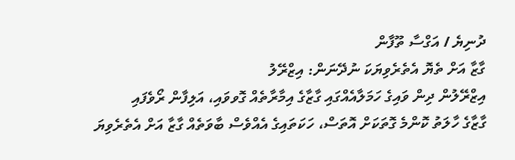ދުނިޔެ / އަގްސާ ތޫފާން
ގާޒާ އަށް ތެޔޮ އެތެރެވިޔަކަ ނުދޭނަން: އިޒްރޭލު
އިޒްރޭލުން ދިން ވައިގެ ހަމަލާއެއްގައި ގާޒާގެ އިމާރާތެއް ގޮވވައި، އަލިފާން ރޯވެފައި
ގާޒާގެ ހާލަތު ކޮންމެ ގޮތަކަށް އޮތަސް، ހަކަތައިގެ އެއްވެސް ބާވަތެއް ގާޒާ އަށް އެތެރެވިޔަ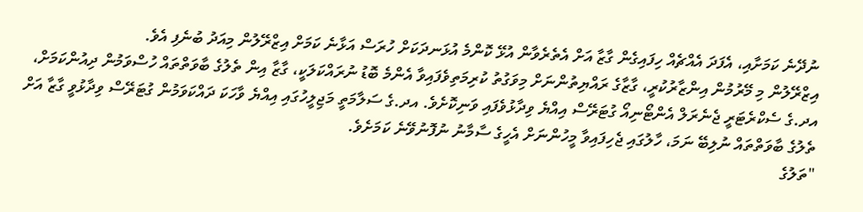ނުދޭނެ ކަމަށާއި، އެފަދަ އެއްޗެއް ހިފައިގެން ގާޒާ އަށް އެތެރެވާން އުޅޭ ކޮންމެ އުޅަނދަކަށް ހުރަސް އަޅާނެ ކަމަށް އިޒްރޭލުން މިއަދު ބުނެފި އެވެ.
އިޒްރޭލުން މި މޭރުމުން އިންޒާރުކުރީ، ގާޒާގެ ރައްޔިތުންނަށް މިވަގުތު ކުރިމަތިވެފައިވާ އެންމެ ބޮޑު ނުރައްކަލަކީ، ގާޒާ އިން ތެލުގެ ބާވަތްތައް ހުސްވަމުން ދިއުންކަމަށް، އދ.ގެ ސެކްރެޓަރީ ޖެނެރަލް އެންޓޯނިއޯ ގުޓަރޭސް އިއްޔެ ވިދާޅުވެފައި ވަނިކޮށެވެ. އދ.ގެ ސަލާމަތީ މަޖިލީހުގައި އިއްޔެ ވާހަކަ ދައްކަވަމުން ގުޓަރޭސް ވިދާޅުވީ ގާޒާ އަށް ތެލުގެ ބާވަތްތައް ނުލިބޭ ނަމަ، ހާލުގައި ޖެހިފައިވާ މީހުންނަށް އެހީގެ ސާމާނު ނުފޮނުވޭނެ ކަމަށެވެ.
"ތަލުގެ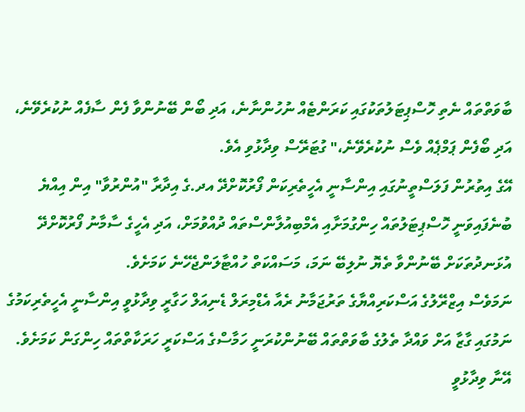ބާވަތްތައް ނެތި ހޮސްޕިޓަލުތަކުގައި ކަރަންޓެއް ނުހުންނާނެ، އަދި ބޯން ބޭނުންވާ ފެން ސާފެއް ނުކުރެވޭނެ، އަދި ބޯފެން ޕަމްޕެއް ވެސް ނުކުރެވޭނެ،" ގުޓަރޭސް ވިދާޅުވި އެވެ.
އޭގެ އިތުރުން ފަލަސްތީނުގައި އިންސާނީ އެހީތެރިކަން ފޯރުކޮށްދޭ އދ.ގެ އިދާރާ "އުންރުވާ" އިން އިއްޔެ ބުނެފައިވަނީ ހޮސްޕިޓަލުތައް ހިންގުމަށާއި އެމްބިއުލާންސްތައް ދުއްވުމަށް، އަދި އެހީގެ ސާމާނު ފޯރުކޮށްދޭ އުޅަނދުތަކަށް ބޭނުންވާ ތެޔޮ ނުލިބޭ ނަމަ، މަސައްކަތް ހުއްޓާލަންޖެހޭނެ ކަމަށެވެ.
ނަމަވެސް އިޒްރޭލުގެ އަސްކަރިއްޔާގެ ތަރުޖަމާނު ރެއާ އެޑްމިރަލް ޑެނިއަލް ހަގާރީ ވިދާޅުވީ އިންސާނީ އެހީތެރިކަމުގެ ނަމުގައި ގާޒާ އަށް ވައްދާ ތެލުގެ ބާވަތްތައް ބޭނުންކުރަނީ ހަމާސްގެ އަސްކަރީ ހަރަކާތްތައް ހިންގަން ކަމަށެވެ. އޭނާ ވިދާޅުވީ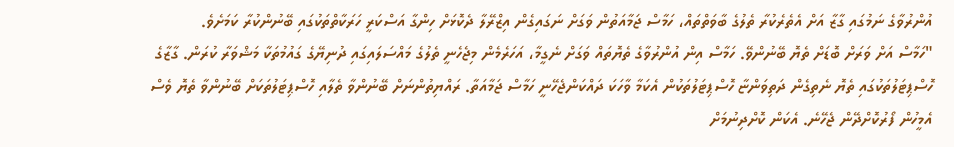އުންރުވާގެ ނަމުގައި ގާޒާ އަށް އެތެރެކުރާ ތެލުގެ ބާވަތްތައް، ހަމާސް ޖަމާއަތުން ވަގަށް ނަގައިގެން އިޒްރޭލާ ދެކޮޅަށް ހިންގާ އަސްކަރީ ހަރަކާތްތަކުގައި ބޭނުންކުރާ ކަމަށެވެ.
"ހަމާސް އަށް ވަރަށް ބޮޑަށް ތެޔޮ ބޭނުންވޭ. ހަމާސް އިން އުންރުވާގެ ތެޔޮތައް ވަގަށް ނެގީމާ، އަހަރެމެން މިޖެހެނީ ތެލުގެ މައްސަލައިގައި ދުނިޔޭގެ ގައުމުތަކާ މަޝްވަރާ ކުރަން. ގާޒާގެ ހޮސްޕިޓަލުތަކުގައި ތެޔޮ ނެތިގެން ދަތިވަންޏާ ހޮސްޕިޓަލުތަކުން އެކަމާ ވާހަކަ ދައްކަންޖެހޭނީ ހަމާސް ޖަމާއަތާ. ރައްޔިތުންނަށް ބޭނުންވާ ތެލާއި ހޮސްޕިޓަލުތަކަށް ބޭނުންވާ ތެޔޮ ވެސް އެމީހުން ފޯރުކޮށްދޭން ޖެހޭނެ. އެކަން ކޮށްދިނުމަށް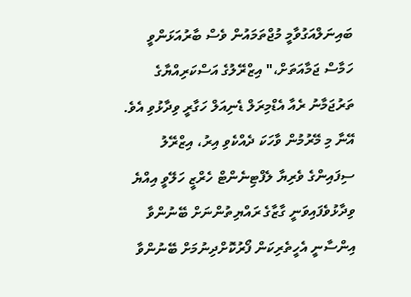ބައިނަލްއަގުވާމީ މުޖްތަމައުން ވެސް ބާރުއަޅަންވީ ހަމާސް ޖަމާއަތަށް،" އިޒްރޭލުގެ އަސްކަރިއްޔާގެ ތަރުޖަމާނު ރެއާ އެޑްމިރަލް ޑެނިއަލް ހަގާރީ ވިދާޅުވި އެވެ.
އޭނާ މި މޭރުމުން ވާހަކަ ދެއްކެވި އިރު، އިޒްރޭލު ސިފައިންގެ ވެރިޔާ ލެފްޓިނެންޓް ހެރްޒީ ހަލޭވީ އިއްޔެ ވިދާޅުވެފައިވަނީ ގާޒާގެ ރައްޔިތުންނަށް ބޭނުންވާ އިންސާނީ އެހީތެރިކަން ފޯރުކޮށްދިނުމަށް ބޭނުންވާ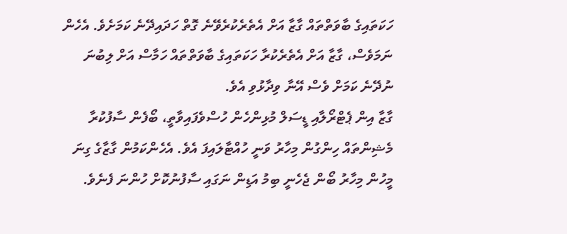ހަކަތައިގެ ބާވަތްތައް ގާޒާ އަށް އެތެރެކުރެވޭނެ ގޮތް ހަދައިދޭނެ ކަމަށެވެ. އެހެން ނަމަވެސް، ގާޒާ އަށް އެތެރެކުރާ ހަކަތައިގެ ބާވަތްތައް ހަމާސް އަށް ލިބުނަ ނުދޭނެ ކަމަށް ވެސް އޭނާ ވިދާޅުވި އެވެ.
ގާޒާ އިން ޕެޓްރޯލާއި ޑީސަލް މުޅިންހެން ހުސްވެފައިވާތީ، ބޯފެން ސާފުކުރާ މެޝިންތައް ހިންގުން މިހާރު ވަނީ ހުއްޓާލައިފަ އެވެ. އެހެންކަމުން ގާޒާގެ ގިނަ މީހުން މިހާރު ބޯން ޖެހެނީ ބިމު އަޑިން ނަގައި ސާފުނުކޮށް ހުންނަ ފެނެވެ.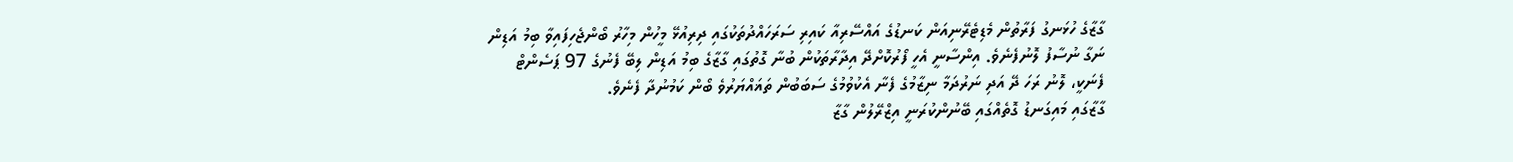ގާޒާގެ ހުޅަނގު ފަރާތުން މެޑިޓެރޭނިއަން ކަނޑުގެ އައްސޭރިއާ ކައިރި ސަރަހައްދުތަކުގައި ދިރިއުޅޭ މީހުން މިހާރު ބޯންޖެހިފައިވާ ބިމު އަޑިން ނަގާ ނުސާފު ލޮނުފެނެވެ. އިންސާނީ އެހީ ފޯރުކޮށްދޭ އިދާރާތަކުން ބުނާ ގޮތުގައި ގާޒާގެ ބިމު އަޑިން ލިބޭ ފެނުގެ 97 ޕަސެންޓް ފެނަކީ، ލޮނު ރަހަ ދޭ އަދި ނަރުދަމާ ނިޒާމުގެ ފެނާ އެކުވުމުގެ ސަބަބުން ތަޣައްޔަރުވެ ބޯން ކަމުނުދާ ފެނެވެ.
ގާޒާގައި މައިގަނޑު ގޮތެއްގައި ބޭނުންކުރަނީ އިޒްރޭލުން ގާޒާ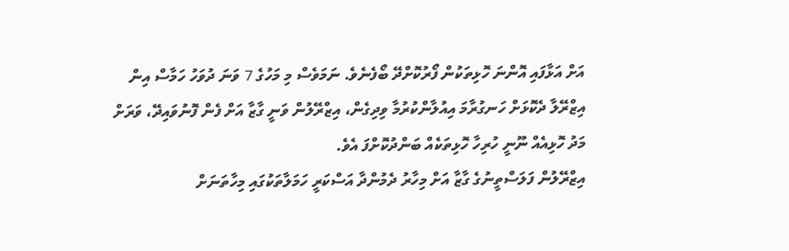އަށް އަޅާފައި އޮންނަ ހޮޅިތަކުން ފޯރުކޮށްދޭ ބޯފެނެވެ. ނަމަވެސް މި މަހުގެ 7 ވަނަ ދުވަހު ހަމާސް އިން އިޒްރޭލާ ދެކޮޅަށް ހަނގުރާމަ އިއުލާންކުރުމާ ވިދިގެން، އިޒްރޭލުން ވަނީ ގާޒާ އަށް ފެން ފޮނުވައިދޭ، ވަރަށް މަދު ހޮޅިއެއް ނޫނީ ހުރިހާ ހޮޅިތަކެއް ބަންދުކޮށްފަ އެވެ.
އިޒްރޭލުން ފަލަސްތީނުގެ ގާޒާ އަށް މިހާރު ދެމުންދާ އަސްކަރީ ހަމަލާތަކުގައި މިހާތަނަށް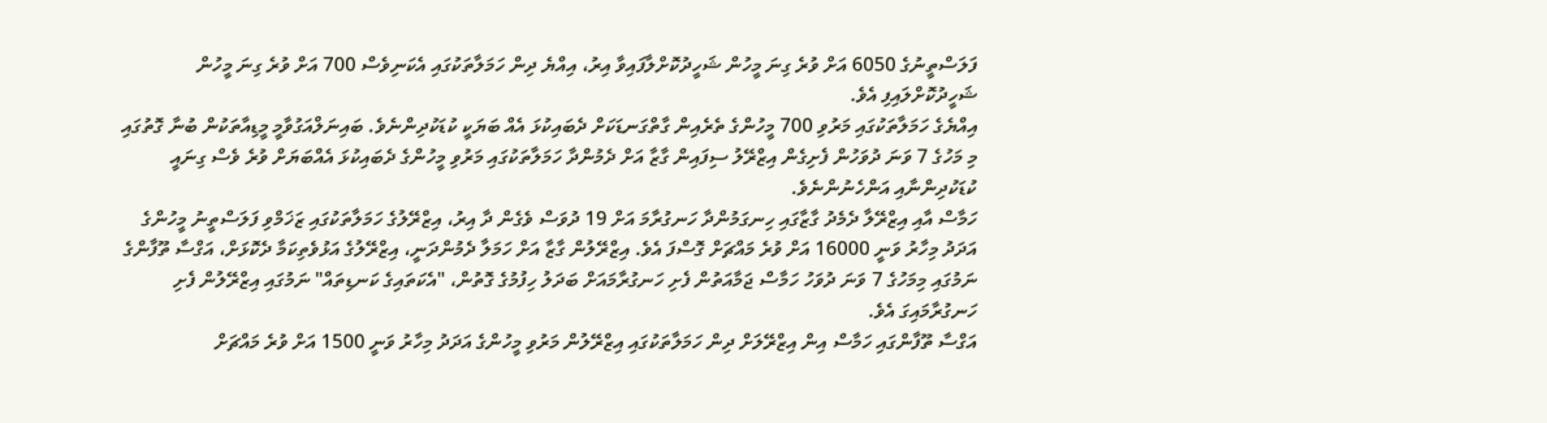ފަލަސްތީނުގެ 6050 އަށް ވުރެ ގިނަ މީހުން ޝަހީދުކޮށްލާފައިވާ އިރު، އިއްޔެ ދިން ހަމަލާތަކުގައި އެކަނިވެސް 700 އަށް ވުރެ ގިނަ މީހުން ޝަހީދުކޮށްލައިފި އެވެ.
އިއްޔެގެ ހަމަލާތަކުގައި މަރުވި 700 މީހުންގެ ތެރެއިން ގާތްގަނޑަކަށް ދެބައިކުޅަ އެއް ބަޔަކީ ކުޑަކުދިންނެވެ. ބައިނަލްއަގުވާމީ މީޑިއާތަކުން ބުނާ ގޮތުގައި މި މަހުގެ 7 ވަނަ ދުވަހުން ފެށިގެން އިޒްރޭލު ސިފައިން ގާޒާ އަށް ދެމުންދާ ހަމަލާތަކުގައި މަރުވި މީހުންގެ ދެބައިކުޅަ އެއްބަޔަށް ވުރެ ވެސް ގިނައީ ކުޑަކުދިންނާއި އަންހެނުންނެވެ.
ހަމާސް އާއި އިޒްރޭލާ ދެމެދު ގާޒާގައި ހިނގަމުންދާ ހަނގުރާމަ އަށް 19 ދުވަސް ވެގެން ދާ އިރު، އިޒްރޭލުގެ ހަމަލާތަކުގައި ޒަޚަމްވި ފަލަސްތީނު މީހުންގެ އަދަދު މިހާރު ވަނީ 16000 އަށް ވުރެ މައްޗަށް ގޮސްފަ އެވެ. އިޒްރޭލުން ގާޒާ އަށް ހަމަލާ ދެމުންދަނީ، އިޒްރޭލުގެ އަޅުވެތިކަމާ ދެކޮޅަށް، އަގްސާ ތޫފާންގެ ނަމުގައި މިމަހުގެ 7 ވަނަ ދުވަހު ހަމާސް ޖަމާއަތުން ފެށި ހަނގުރާމައަށް ބަދަލު ހިފުމުގެ ގޮތުން، "އެކަތައިގެ ކަނޑިތައް" ނަމުގައި އިޒްރޭލުން ފެށި ހަނގުރާމައިގަ އެވެ.
އަގްސާ ތޫފާންގައި ހަމާސް އިން އިޒްރޭލަށް ދިން ހަމަލާތަކުގައި އިޒްރޭލުން މަރުވި މީހުންގެ އަދަދު މިހާރު ވަނީ 1500 އަށް ވުރެ މައްޗަށް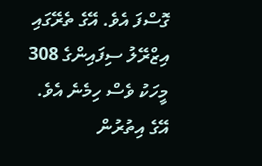ގޮސްފަ އެވެ. އޭގެ ތެރޭގައި އިޒްރޭލު ސިފައިންގެ 308 މީހަކު ވެސް ހިމެނެ އެވެ. އޭގެ އިތުރުން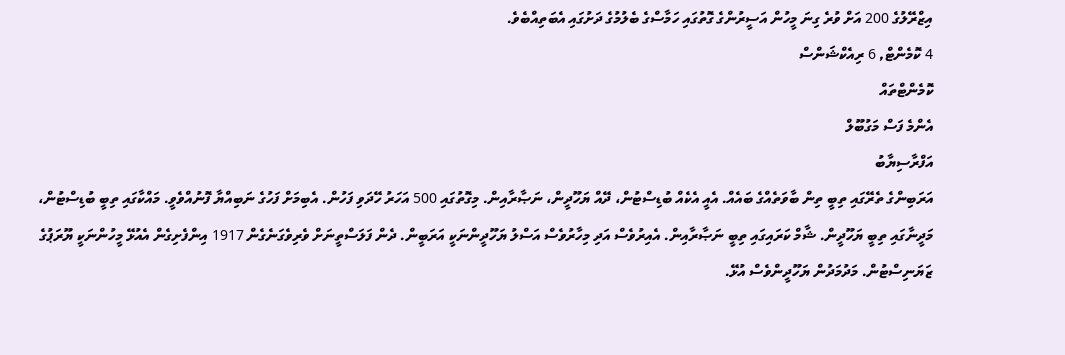އިޒްރޭލުގެ 200 އަށް ވުރެ ގިނަ މީހުން އަސީރުންގެ ގޮތުގައި ހަމާސްގެ ބެލުމުގެ ދަށުގައި އެބަތިއްބެވެ.
4 ކޮމެންޓް, 6 ރިއެކްޝަންސް
ކޮމެންޓްތައް
އެންމެ ފަސް މަގުބޫލް
އަފްރާސިޔާބު
އަރަބިންގެ ތެރޭގައި ތިބީ ތިން ބާވަތެއްގެ ބައެއް. އެއީ އެކެއް ބުޑިސްޓުން، ދޭއް ޔަހޫދީން، ނަޞާރާއިން. މިގޮތުގައި 500 އަހަރު ހޭދަވި ފަހުން. އެބިމަށް ފަހުގެ ނަބިއްޔާ ފޮނުއްވެވީ. މައްކާގައި ތިބީ ބުޑިސްޓުން، މަދީނާގައި ތިބީ ޔަހޫދީން. ޝާމް ކަރައިގައި ތިބީ ނަޞާރާއިން. އެއިރުވެސް އަދި މިހާރުވެސް އަސްލު ޔަހޫދީންނަކީ އަރަބީން. ދެން ފަލަސްތީނަށް ވެރިވެގަނެގެން 1917 އިންފެށިގެން އެއުޅޭ މީހުންނަކީ ޔޫރަޕުގެ ޒަޔަނިސްޓުން. މަދުމަދުން ޔަހޫދީންވެސް އުޅޭ.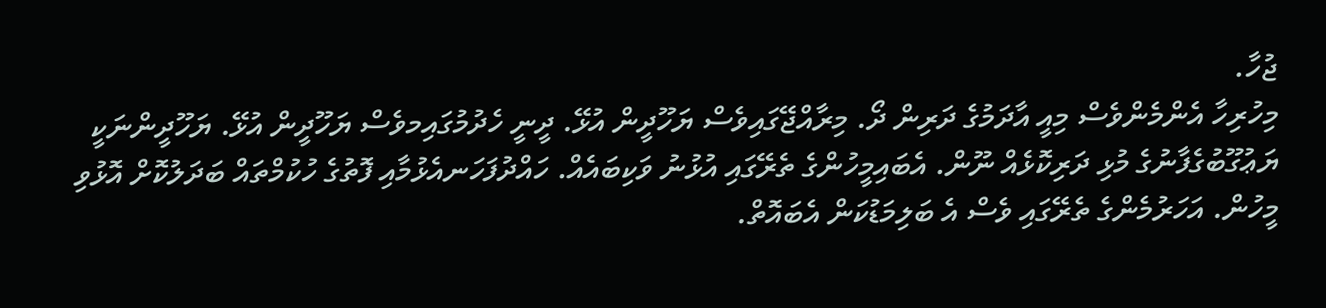ޖުހާ.
މިހުރިހާ އެންމެންވެސް މިއީ އާދަމުގެ ދަރިން ދޯ. މިރާއްޖޭގައިވެސް ޔަހޫދީން އުޅޭ. ދީނީ ހެދުމުގައިމވެސް ޔަހޫދީން އުޅޭ. ޔަހޫދީންނަކީ ޔަޢުގޫބުގެފާނުގެ މުޅި ދަރިކޮޅެއް ނޫން. އެބައިމީހުންގެ ތެރޭގައި އުޅުނު ވަކިބައެއް. ހައްދުފަހަނއެޅުމާއި ފޮތުގެ ހުކުމްތައް ބަދަލުކޮށް އޮޅުވި މީހުން. އަހަރުމެންގެ ތެރޭގައި ވެސް އެ ބަލިމަޑުކަން އެބައޮތް.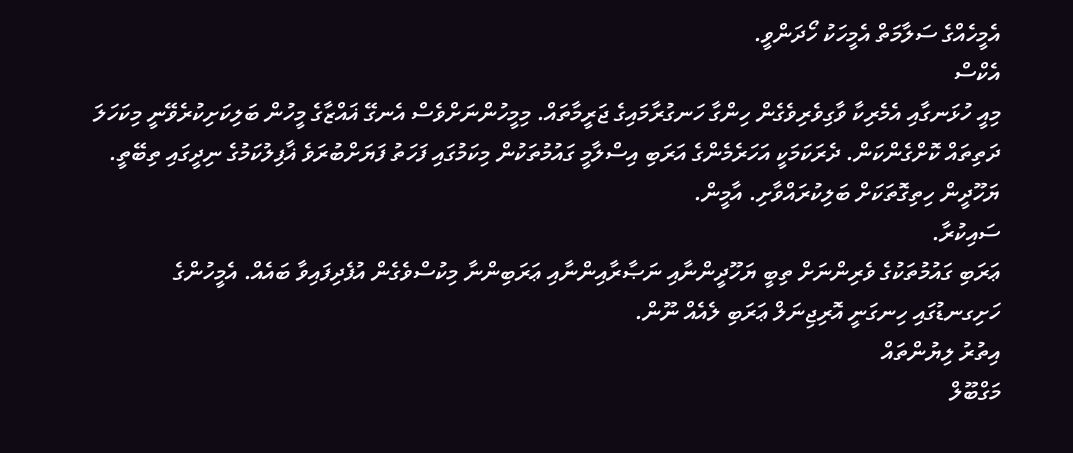އެމީހެއްގެ ސަލާމަތް އެމީހަކު ހޯދަންވީ.
އެކްސް
މިއީ ހުޅަނގާއި އެމެރިކާ ވާގިވެރިވެގެން ހިންގާ ހަނގުރާމައިގެ ޖަރީމާތައް. މިމީހުންނަށްވެސް އެނގޭ ޣައްޒާގެ މީހުން ބަލިކަށިކުރެވޭނީ މިކަހަލަ ދަތިތައް ކޮށްގެންކަން. ދެރަކަމަކީ އަހަރެމެންގެ އަރަބި އިސްލާމީ ގައުމުތަކުން މިކަމުގައި ފަހަތު ފަޔަށްބުރަވެ ޣާފިލުކަމުގެ ނިދީގައި ތިބޭތީ. ޔަހޫދީން ހިތިގޮތަކަށް ބަލިކުރައްވާށި. އާމީން.
ސައިކުރާ.
ޢަރަބި ގައުމުތަކުގެ ވެރިންނަށް ތިބީ ޔަހޫދީންނާއި ނަޞާރާއިންނާއި ޢަރަބިންނާ މިކުސްވެގެން އުފެދިފައިވާ ބައެއް. އެމީހުންގެ ހަށިގނޑުގައި ހިނގަނީ އޮރިޖިނަލް ޢަރަބި ލެއެއް ނޫން.
އިތުރު ލިޔުންތައް
މަގްބޫލް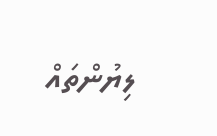ލިޔުންތައް